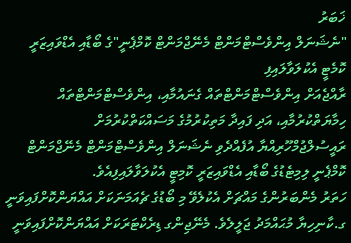ޚަބަރު
"ނެޝަނަލް އިންވެސްޓްމަންޓް މެނޭޖްމަންޓް ކޮމްޕެނީ"ގެ ބޯޑާއި އެޑްވައިޒަރީ ކޮމެޓީ އެކުލަވާލައިފި
ރާއްޖެއަށް އިންވެސްޓްމަންޓްތައް ގެނައުމާއި، އިންވެސްޓްމަންޓްތައް ހިމާޔަތްކުރުމާއި، އަދި ފައިދާ މަތިކުރުމުގެ މަސައްކަތްކުރުމަށް ރައީސުލްޖުމްހޫރިއްޔާ އުފެއްދެވި ނެޝަނަލް އިންވެސްޓްމަންޓް މެނޭޖްމަންޓް ކޮމްޕެނީ ލިމިޓެޑުގެ ބޯޑާއި އެޑްވައިޒަރީ ކޮމިޓީ އެކުލަވާލައިފިއެވެ.
ހަތަރު މެންބަރުންގެ މައްޗަށް އެކުލެވޭ މި ބޯޑުގެ ޗެއަމަނަކަށް އައްޔަންކޮށްފައިވަނީ ގ.ކާނިހިޔާ މުޙައްމަދު ޖަލީލެވެ. މެނޭޖިންގ ޑިރެކްޓަރަކަށް އައްޔަންކޮށްފައިވަނީ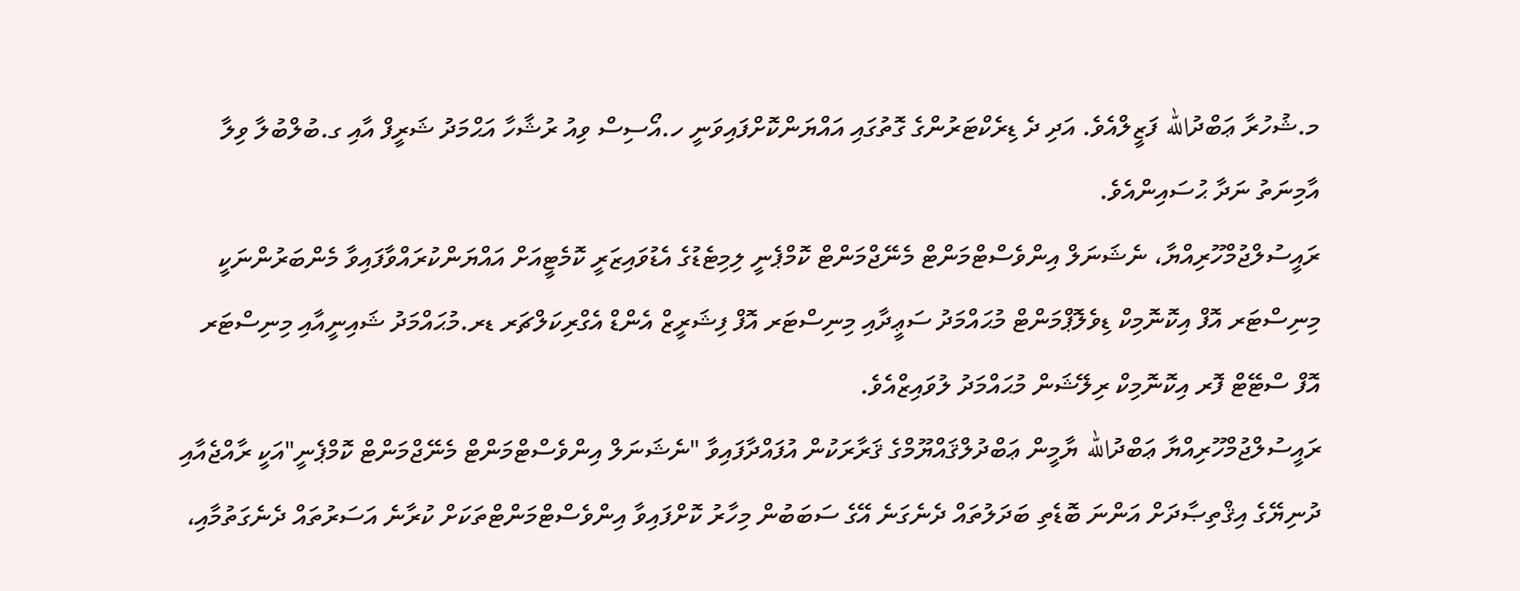މ.ޝުހުރާ ޢަބްދުالله ފަޒީލްއެވެ. އަދި ދެ ޑިރެކްޓަރުންގެ ގޮތުގައި އައްޔަންކޮށްފައިވަނީ ހ.އޯސިސް ވިއު ރުޝާހާ އަޙްމަދު ޝަރީފް އާއި ގ.ބުލްބުލާ ވިލާ އާމިނަތު ނަދާ ޙުސައިންއެވެ.
ރައީސުލްޖުމްހޫރިއްޔާ، ނެޝަނަލް އިންވެސްޓްމަންޓް މެނޭޖްމަންޓް ކޮމްޕެނީ ލިމިޓެޑުގެ އެޑުވައިޒަރީ ކޮމެޓީއަށް އައްޔަންކުރައްވާފައިވާ މެންބަރުންނަކީ މިނިސްޓަރ އޮފް އިކޮނޮމިކް ޑިވެލޮޕްމަންޓް މުޙައްމަދު ސަޢީދާއި މިނިސްޓަރ އޮފް ފިޝަރީޒް އެންޑް އެގްރިކަލްޗަރ ޑރ.މުޙައްމަދު ޝައިނީއާއި މިނިސްޓަރ އޮފް ސްޓޭޓް ފޮރ އިކޮނޮމިކް ރިލޭޝަން މުޙައްމަދު ލުވައިޒްއެވެ.
ރައީސުލްޖުމްހޫރިއްޔާ ޢަބްދުالله ޔާމީން ޢަބްދުލްޤައްޔޫމްގެ ޤަރާރަކުން އުފައްދާފައިވާ "ނެޝަނަލް އިންވެސްޓްމަންޓް މެނޭޖްމަންޓް ކޮމްޕެނީ"އަކީ ރާއްޖެއާއި ދުނިޔޭގެ އިޤްތިޞާދަށް އަންނަ ބޮޑެތި ބަދަލުތައް ދެނެގަނެ އޭގެ ސަބަބުން މިހާރު ކޮށްފައިވާ އިންވެސްޓްމަންޓްތަކަށް ކުރާނެ އަސަރުތައް ދެނެގަތުމާއި،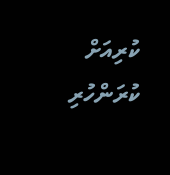ކުރިއަށް ކުރަންހުރި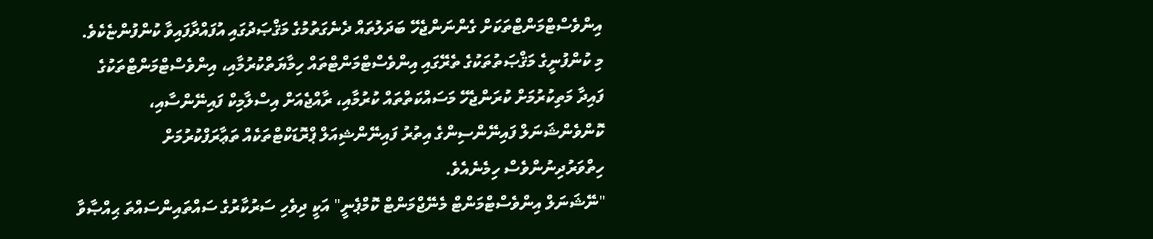އިންވެސްޓްމަންޓްތަކަށް ގެންނަންޖެހޭ ބަދަލުތައް ދެނެގަތުމުގެ މަޤްޞަދުގައި އުފައްދާފައިވާ ކުންފުންޏެކެވެ.
މި ކުންފުނީގެ މަޤްޞަތުތަކުގެ ތެރޭގައި އިންވެސްޓްމަންޓްތައް ހިމާޔަތްކުރުމާއި، އިންވެސްޓްމަންޓްތަކުގެ ފައިދާ މަތިކުރުމަށް ކުރަންޖެހޭ މަސައްކަތްތައް ކުރުމާއި، ރާއްޖެއަށް އިސްލާމިކް ފައިނޭންސާއި، ކޮންވެންޝަނަލް ފައިނޭންސިންގެ އިތުރު ފައިނޭންޝިއަލް ޕްރޮޑަކްޓްތަކެއް ތަޢާރަފްކުރުމަށް ހިތްވަރުދިނުންވެސް ހިމެނެއެވެ.
"ނޭޝަނަލް އިންވެސްޓްމަންޓް މެނޭޖްމަންޓް ކޮމްޕެނީ" އަކީ ދިވެހި ސަރުކާރުގެ ސައްތައިންސައްތަ ޙިއްޞާވާ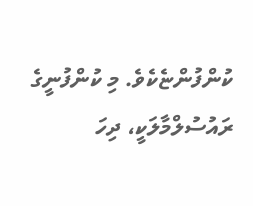ކުންފުންޏެކެވެ. މި ކުންފުނީގެ ރައުސުލްމާލަކީ، ދިހަ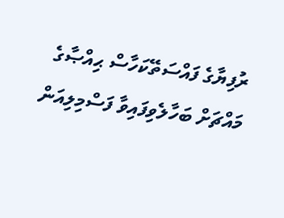ރުފިޔާގެ ފައްސަތޭކަހާސް ޙިއްޞާގެ މައްޗަށް ބަހާލެވިފައިވާ ފަސްމިލިއަން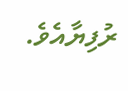ރުފިޔާއެވެ.